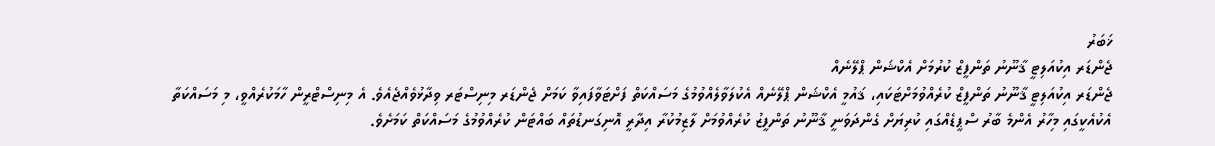ޚަބަރު
ޖެންޑަރ އިކުއަލިޓީ ޤާނޫނު ތަންފީޒް ކުރުމަށް އެކްޝަން ޕްލޭނެއް
ޖެންޑަރ އިކުއަލިޓީ ޤާނޫނު ތަންފީޒް ކުރެއްވުމަށްޓަކައި، ޤައުމީ އެކްޝަން ޕްލޭނެއް އެކުލަވާލެއްވުމުގެ މަސައްކަތް ފަށްޓަވާފައިވާ ކަމަށް ޖެންޑަރ މިނިސްޓަރ ވިދާޅުވެއްޖެއެވެ. އެ މިނިސްޓްރީން ހާމަކުރެއްވީ، މި މަސައްކަތާ އެކުއެކީގައި މިހާރު އެންމެ ބާރު ސްޕީޑެއްގައި ކުރިޔަށް ގެންދަވަނީ ޤާނޫނު ތަންފީޒު ކުރެއްވުމަށް ލާޒިމުކުރާ އިދާރީ އޮނިގަނޑުތައް ބައްޓަން ކުރެއްވުމުގެ މަސައްކަތް ކަމަށެވެ.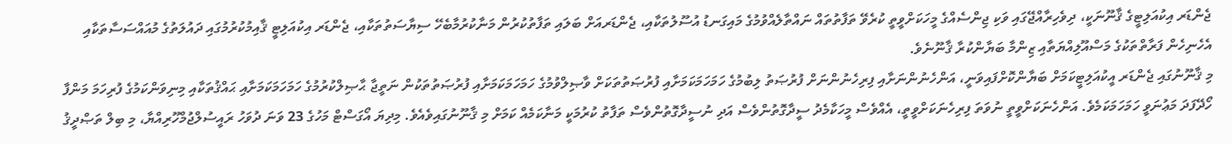ޖެންޑަރ އިކުއަލިޓީގެ ޤާނޫނަކީ، ދިވެހިރާއްޖޭގައި ވަކި ޖިންސެއްގެ މީހަކަށްވީތީ ކުރެވޭ ތަފާތުތައް ނައްތާލެއްވުމުގެ މައިގަނޑު އުސޫލުތަކާއި، ޖެންޑަރއަށް ބަލައި ތަފާތުކުރުން މަނާކުރުމާބެހޭ ސިޔާސަތުތަކާއި، ޖެންޑަރ އިކުއަލިޓީ ޤާއިމުކުރުމުގައި ދައުލަތުގެ މުއައްސަސާތަކާއި އެހެނިހެން ފަރާތްތަކުގެ މަސްއޫލިއްޔަތާއި ޒިންމާ ބަޔާންކުރާ ޤާނޫނެވެ.
މި ޤާނޫނުގައި ޖެންޑަރ އީކުއަލިޓީކަމަށް ބަޔާންކޮށްފައިވަނީ، އަންހެނުންނަށާއި ފިރިހެނުންނަށް ފުރުޞަތު ލިބުމުގެ ހަމަހަމަކަމަށާއި ފުރުޞަތުތަކަށް ވާޞިލްވުމުގެ ހަމަހަމަކަމަށާއި ފުރުޞަތުތަކުން ނަތީޖާ ޙާޞިލްކުރުމުގެ ހަމަހަމަކަމަށާއި ޙައްޤުތަކާއި މިނިވަންކަމުގެ ފުރިހަމަ މަންފާ ހޯދޭފަދަ މަޢުނަވީ ހަމަހަމަކަމެވެ. އަންހެނަކަށްވީތީ ނުވަތަ ފިރިހެނަކަށްވީތީ، އެއްވެސް މީހަކާމެދު ސީދާގޮތުންވެސް އަދި ނުސީދާގޮތުންވެސް ތަފާތު ކުރުމަކީ މަނާކަމެއް ކަމަށް މި ޤާނޫނުގައިވެއެވެ. މިދިޔަ އޯގަސްޓް މަހުގެ 23 ވަނަ ދުވަހު ރައީސުލްޖުމްހޫރިއްޔާ، މި ބިލް ތަޞްދީޤު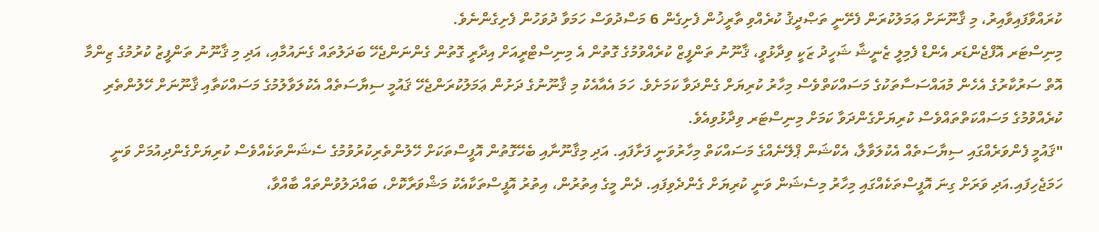ކުރައްވާފައިވާއިރު، މި ޤާނޫނަށް ޢަމަލުކުރަން ފެށޭނީ ތަޞްދީޤު ކުރެއްވި ތާރީޚުން ފެށިގެން 6 މަސްދުވަސް ހަމަވާ ދުވަހުން ފެށިގެންނެވެ.
މިނިސްޓަރ އޮފްޖެންޑަރ އެންޑް ފެމިލީ ޒެނީޝާ ޝަހީދު ޒަކީ ވިދާޅުވީ، ޤާނޫނު ތަންފީޒް ކުރެއްވުމުގެ ގޮތުން އެ މިނިސްޓްރީއަށް އިދާރީ ގޮތުން ގެންނަންޖެހޭ ބަދަލުތައް ގެނައުމާއި، އަދި މި ޤާނޫނު ތަންފީޒު ކުރުމުގެ ޒިންމާ އޮތް ސަރުކާރުގެ އެހެން މުއައްސަސާތަކުގެ މަސައްކަތްވެސް މިހާރު ކުރިޔަށް ގެންދަވާ ކަމަށެވެ. ހަމަ އެއާއެކު މި ޤާނޫނުގެ ދަށުން ޢަމަލުކުރަންޖެހޭ ޤައުމީ ސިޔާސަތެއް އެކުލަވާލުމުގެ މަސައްކަތާއި ޤާނޫނަށް ހޭލުންތެރި ކުރެއްވުމުގެ މަސައްކަތްތައްވެސް ކުރިޔަށްގެންދަވާ ކަމަށް މިނިސްޓަރ ވިދާޅުވިއެވެ.
"ޤައުމީ ފެންވަރެއްގައި ސިޔާސަތެއް އެކުލަވާލާ، އެކްޝަން ޕްލޭނެއްގެ މަސައްކަތް މިހާރުވަނީ ފަށާފައި. އަދި މިޤާނޫނާއި ބެހޭގޮތުން އޮފީސްތަކަށް ހޭލުންތެރިކުރުވުމުގެ ސެޝަންތަކެއްވެސް ކުރިޔަށްގެންދިއުމަށް ވަނީ ހަމަޖެހިފައި.އަދި ވަރަށް ގިނަ އޮފީސްތަކެއްގައި މިހާރު މިސެޝަން ވަނީ ކުރިޔަށް ގެންދެވިފައި. ދެން މީގެ އިތުރުން، އިތުރު އޮފީސްތަކާއެކު މަޝްވަރާކޮށް، ބައްދަލުވުންތައް ބާއްވާ،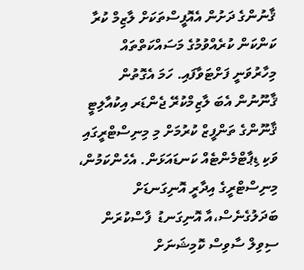ޤާނުންގެ ދަށުން އެއޮފީސްތަކަށް ލާޒިމް ކުރާ ކަންކަން ކުރެއްވުމުގެ މަސައްކަތްތައް މިހާރުވަނީ ފަށްޓަވާފައި. ހަމަ އެގޮތުން ޤާނޫނުން އެބަ ލާޒިމްކުރޭ ޖެންޑަރ އިކުއާލިޓީ ޤާނޫންގެ ތަންފީޒް ކުރުމަށް މި މިނިސްޓްރީގައި ވަކި ޑިޕާޓްމެންޓެއް ކަނޑައަޅަން. އެހެންކަމުން، މިނިސްޓްރީގެ އިދާރީ އޮނިގަނޑަށް ބަދަލުގެނެސް،އާ އޮނިގަނޑު  ފާސްކުރަން ސިވިލް ސާވިސް ކޮމިޝަނަށް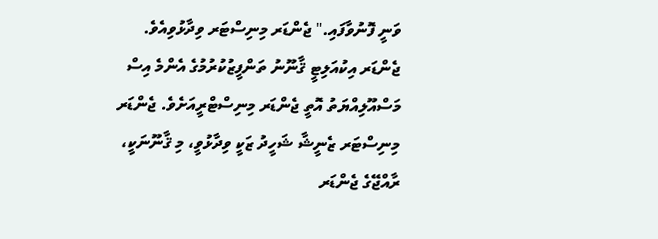ވަނީ ފޮނުވާފައި." ޖެންޑަރ މިނިސްޓަރ ވިދާޅުވިއެވެ.
ޖެންޑަރ އިކުއަލިޓީ ޤާނޫނު ތަންފީޒުކުރުމުގެ އެންމެ އިސް މަސްއޫލިއްޔަތު އޮތީ ޖެންޑަރ މިނިސްޓްރީއަށެވެ. ޖެންޑަރ މިނިސްޓަރ ޒެނީޝާ ޝަހީދު ޒަކީ ވިދާޅުވީ، މި ޤާނޫނަކީ، ރާއްޖޭގެ ޖެންޑަރ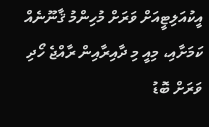އީކުއަލިޓީއަށް ވަރަށް މުހިންމު ޤާނޫނެއް ކަމަށާއި، މިއީ މި ދާއިރާއިން ރާއްޖެ ހޯދި ވަރަށް ބޮޑު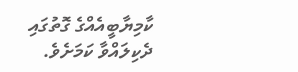ކާމިޔާބީއެއްގެ ގޮތުގައި ދެކިލައްވާ ކަމަށެވެ.